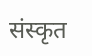संस्कृत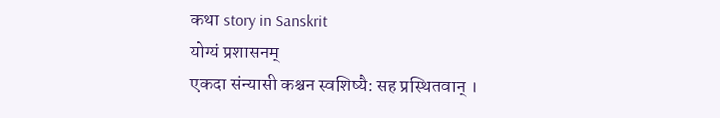कथा story in Sanskrit
योग्यं प्रशासनम्
एकदा संन्यासी कश्चन स्वशिष्यै: सह प्रस्थितवान् ।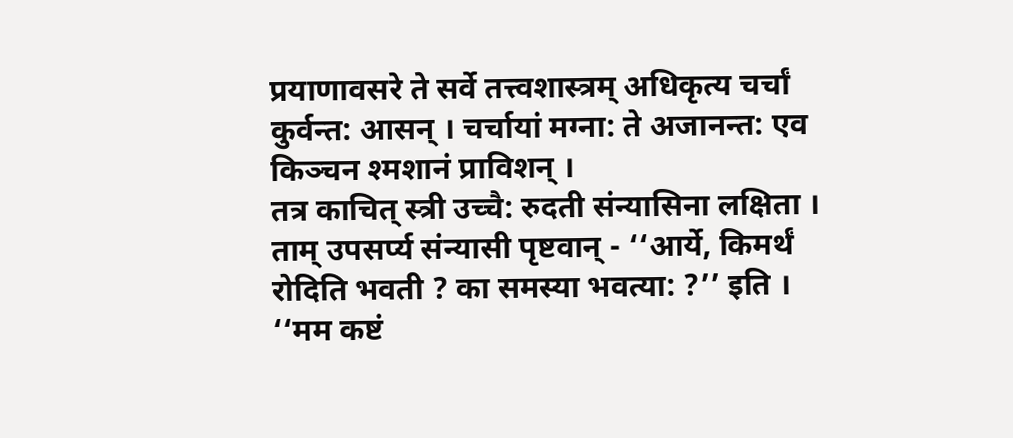प्रयाणावसरे ते सर्वे तत्त्वशास्त्रम् अधिकृत्य चर्चां कुर्वन्त: आसन् । चर्चायां मग्ना: ते अजानन्त: एव किञ्चन श्मशानं प्राविशन् ।
तत्र काचित् स्त्री उच्चै: रुदती संन्यासिना लक्षिता । ताम् उपसर्प्य संन्यासी पृष्टवान् - ‘‘आर्ये, किमर्थं रोदिति भवती ? का समस्या भवत्या: ?’’ इति ।
‘‘मम कष्टं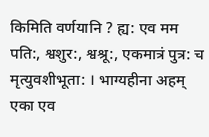किमिति वर्णयानि ? ह्य: एव मम पति:, श्वशुर:, श्वश्रू:, एकमात्रं पुत्र: च मृत्युवशीभूता: । भाग्यहीना अहम् एका एव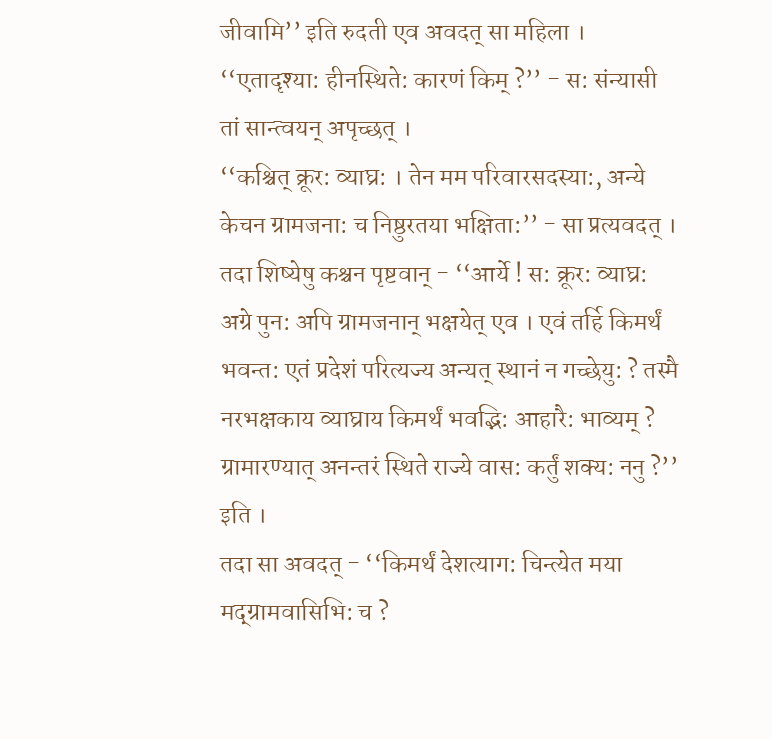जीवामि’’ इति रुदती एव अवदत् सा महिला ।
‘‘एतादृश्या: हीनस्थिते: कारणं किम् ?’’ - स: संन्यासी तां सान्त्वयन् अपृच्छत् ।
‘‘कश्चित् क्रूर: व्याघ्र: । तेन मम परिवारसदस्या:, अन्ये केचन ग्रामजना: च निष्ठुरतया भक्षिता:’’ - सा प्रत्यवदत् ।
तदा शिष्येषु कश्चन पृष्टवान् - ‘‘आर्ये ! स: क्रूर: व्याघ्र: अग्रे पुन: अपि ग्रामजनान् भक्षयेत् एव । एवं तर्हि किमर्थं भवन्त: एतं प्रदेशं परित्यज्य अन्यत् स्थानं न गच्छेयु: ? तस्मै नरभक्षकाय व्याघ्राय किमर्थं भवद्भि: आहारै: भाव्यम् ? ग्रामारण्यात् अनन्तरं स्थिते राज्ये वास: कर्तुं शक्य: ननु ?’’ इति ।
तदा सा अवदत् - ‘‘किमर्थं देशत्याग: चिन्त्येत मया मद्ग्रामवासिभि: च ?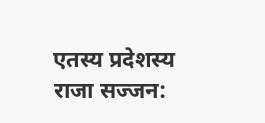एतस्य प्रदेशस्य राजा सज्जन: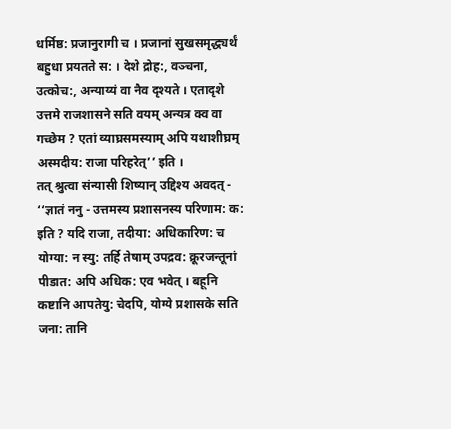धर्मिष्ठ: प्रजानुरागी च । प्रजानां सुखसमृद्ध्यर्थं बहुधा प्रयतते स: । देशे द्रोह:, वञ्चना, उत्कोच:, अन्याय्यं वा नैव दृश्यते । एतादृशे उत्तमे राजशासने सति वयम् अन्यत्र क्व वा गच्छेम ? एतां व्याघ्रसमस्याम् अपि यथाशीघ्रम् अस्मदीय: राजा परिहरेत्’’ इति ।
तत् श्रुत्वा संन्यासी शिष्यान् उद्दिश्य अवदत् - ‘‘ज्ञातं ननु - उत्तमस्य प्रशासनस्य परिणाम: क: इति ? यदि राजा, तदीया: अधिकारिण: च योग्या: न स्यु: तर्हि तेषाम् उपद्रव: क्रूरजन्तूनां पीडात: अपि अधिक: एव भवेत् । बहूनि कष्टानि आपतेयु: चेदपि, योग्ये प्रशासके सति जना: तानि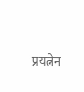प्रयत्नेन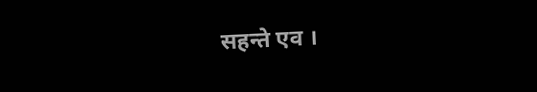सहन्ते एव ।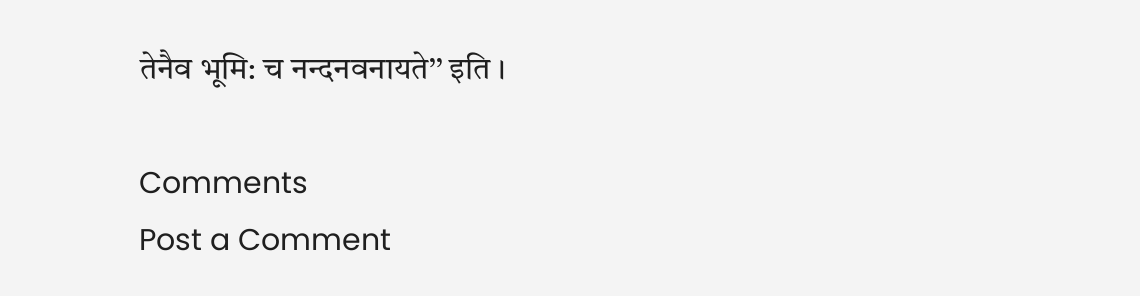तेनैव भूमि: च नन्दनवनायते’’ इति ।

Comments
Post a Comment